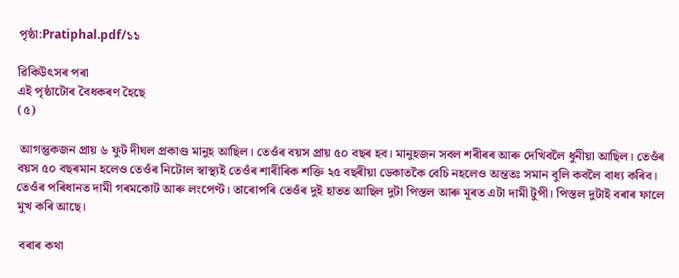পৃষ্ঠা:Pratiphal.pdf/১১

ৱিকিউৎসৰ পৰা
এই পৃষ্ঠাটোৰ বৈধকৰণ হৈছে
(৫)

 আগন্তুকজন প্ৰায় ৬ ফুট দীঘল প্ৰকাণ্ড মানুহ আছিল। তেওঁৰ বয়স প্ৰায় ৫০ বছৰ হব। মানুহজন সবল শৰীৰৰ আৰু দেখিবলৈ ধুনীয়া আছিল। তেওঁৰ বয়স ৫০ বছৰমান হলেও তেওঁৰ নিটোল স্বাস্থ্যই তেওঁৰ শাৰীৰিক শক্তি ২৫ বছৰীয়া ডেকাতকৈ বেচি নহলেও অন্ততঃ সমান বুলি কবলৈ বাধ্য কৰিব। তেওঁৰ পৰিধানত দামী গৰমকোট আৰু লংপেণ্ট। তাৰোপৰি তেওঁৰ দুই হাতত আছিল দুটা পিস্তল আৰু মূৰত এটা দামী টুপী। পিস্তল দুটাই বৰাৰ ফালে মুখ কৰি আছে।

 বৰাৰ কথা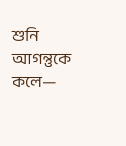শুনি আগন্তুকে কলে—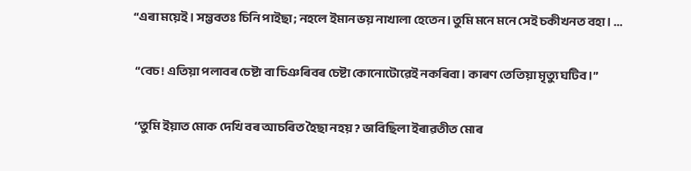“এৰা ময়েই। সম্ভবতঃ চিনি পাইছা; নহলে ইমান ভয় নাখালা হেতেন। তুমি মনে মনে সেই চকীখনত বহা। ...

 “বেচ! এতিয়া পলাবৰ চেষ্টা বা চিঞৰিবৰ চেষ্টা কোনোটোৱেই নকৰিবা। কাৰণ তেতিয়া মৃত্যু ঘটিব।”

 ‘‘তুমি ইয়াত মোক দেখি বৰ আচৰিত হৈছা নহয়? ভাবিছিলা ইৰাৱতীত মোৰ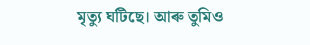মৃত্যু ঘটিছে। আৰু তুমিও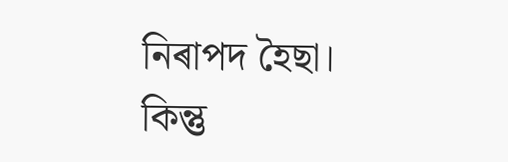নিৰাপদ হৈছা। কিন্তু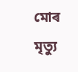মোৰ মৃত্যু